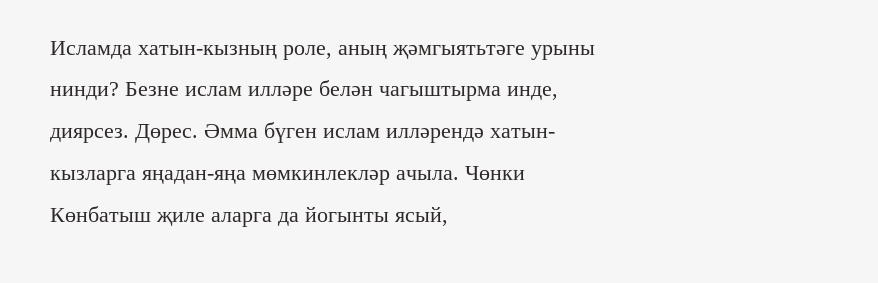Исламда хатын-кызның роле, аның җәмгыятьтәге урыны нинди? Безне ислам илләре белән чагыштырма инде, диярсез. Дөрес. Әмма бүген ислам илләрендә хатын-кызларга яңадан-яңа мөмкинлекләр ачыла. Чөнки Көнбатыш җиле аларга да йогынты ясый,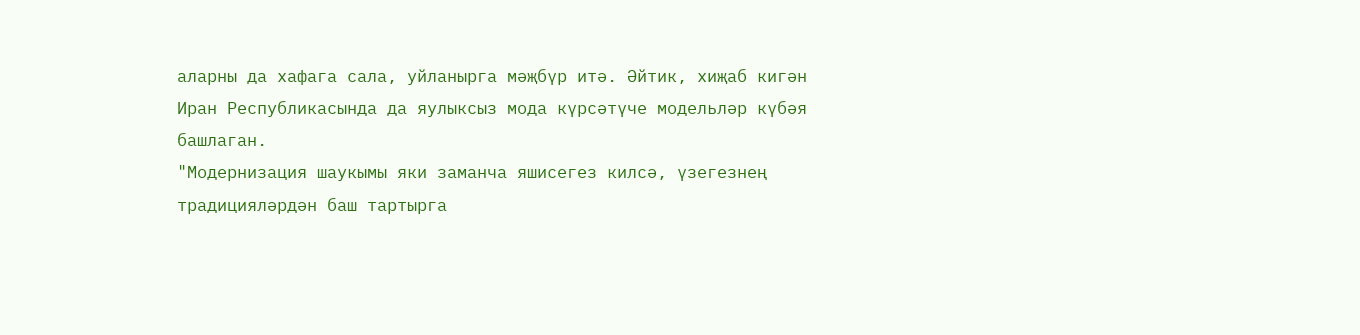аларны да хафага сала, уйланырга мәҗбүр итә. Әйтик, хиҗаб кигән Иран Республикасында да яулыксыз мода күрсәтүче модельләр күбәя башлаган.
"Модернизация шаукымы яки заманча яшисегез килсә, үзегезнең традицияләрдән баш тартырга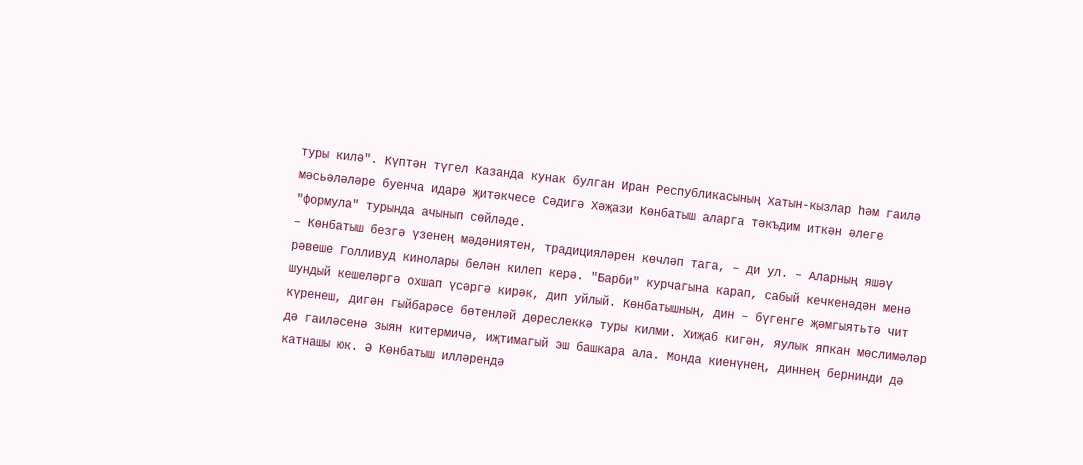туры килә". Күптән түгел Казанда кунак булган Иран Республикасының Хатын-кызлар һәм гаилә мәсьәләләре буенча идарә җитәкчесе Сәдигә Хәҗази Көнбатыш аларга тәкъдим иткән әлеге "формула" турында ачынып сөйләде.
– Көнбатыш безгә үзенең мәдәниятен, традицияләрен көчләп тага, – ди ул. – Аларның яшәү рәвеше Голливуд кинолары белән килеп керә. "Барби" курчагына карап, сабый кечкенәдән менә шундый кешеләргә охшап үсәргә кирәк, дип уйлый. Көнбатышның, дин – бүгенге җәмгыятьтә чит күренеш, дигән гыйбарәсе бөтенләй дөреслеккә туры килми. Хиҗаб кигән, яулык япкан мөслимәләр дә гаиләсенә зыян китермичә, иҗтимагый эш башкара ала. Монда киенүнең, диннең бернинди дә катнашы юк. Ә Көнбатыш илләрендә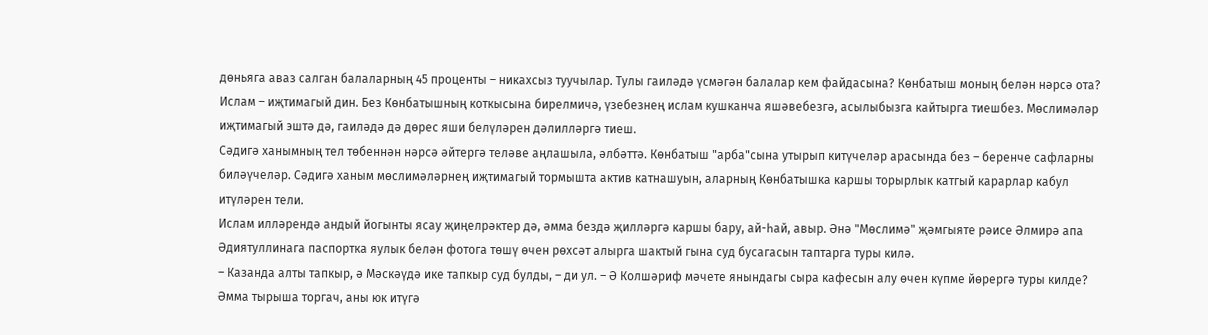дөньяга аваз салган балаларның 45 проценты – никахсыз туучылар. Тулы гаиләдә үсмәгән балалар кем файдасына? Көнбатыш моның белән нәрсә ота? Ислам – иҗтимагый дин. Без Көнбатышның коткысына бирелмичә, үзебезнең ислам кушканча яшәвебезгә, асылыбызга кайтырга тиешбез. Мөслимәләр иҗтимагый эштә дә, гаиләдә дә дөрес яши белүләрен дәлилләргә тиеш.
Сәдигә ханымның тел төбеннән нәрсә әйтергә теләве аңлашыла, әлбәттә. Көнбатыш "арба"сына утырып китүчеләр арасында без – беренче сафларны биләүчеләр. Сәдигә ханым мөслимәләрнең иҗтимагый тормышта актив катнашуын, аларның Көнбатышка каршы торырлык катгый карарлар кабул итүләрен тели.
Ислам илләрендә андый йогынты ясау җиңелрәктер дә, әмма бездә җилләргә каршы бару, ай-һай, авыр. Әнә "Мөслимә" җәмгыяте рәисе Әлмирә апа Әдиятуллинага паспортка яулык белән фотога төшү өчен рөхсәт алырга шактый гына суд бусагасын таптарга туры килә.
– Казанда алты тапкыр, ә Мәскәүдә ике тапкыр суд булды, – ди ул. – Ә Колшәриф мәчете янындагы сыра кафесын алу өчен күпме йөрергә туры килде? Әмма тырыша торгач, аны юк итүгә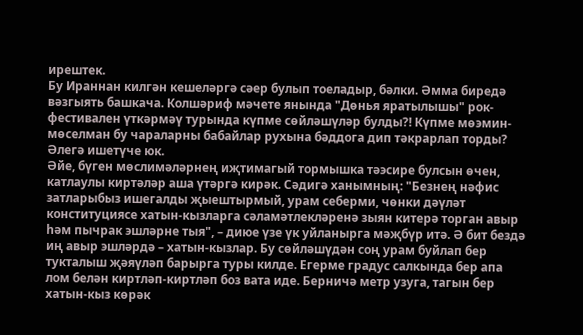ирештек.
Бу Ираннан килгән кешеләргә сәер булып тоеладыр, бәлки. Әмма биредә вәзгыять башкача. Колшәриф мәчете янында "Дөнья яратылышы" рок-фестивален үткәрмәү турында күпме сөйләшүләр булды?! Күпме мөэмин-мөселман бу чараларны бабайлар рухына бәддога дип тәкрарлап торды? Әлегә ишетүче юк.
Әйе, бүген мөслимәләрнең иҗтимагый тормышка тәэсире булсын өчен, катлаулы киртәләр аша үтәргә кирәк. Сәдигә ханымның: "Безнең нәфис затларыбыз ишегалды җыештырмый, урам себерми, чөнки дәүләт конституциясе хатын-кызларга сәламәтлекләренә зыян китерә торган авыр һәм пычрак эшләрне тыя", – диюе үзе үк уйланырга мәҗбүр итә. Ә бит бездә иң авыр эшләрдә – хатын-кызлар. Бу сөйләшүдән соң урам буйлап бер тукталыш җәяүләп барырга туры килде. Егерме градус салкында бер апа лом белән киртләп-киртләп боз вата иде. Берничә метр узуга, тагын бер хатын-кыз көрәк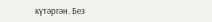күтәргән. Без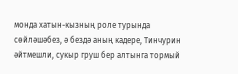монда хатын-кызның роле турында сөйләшәбез, ә бездә аның кадере, Тинчурин әйтмешли, сукыр груш бер алтынга тормый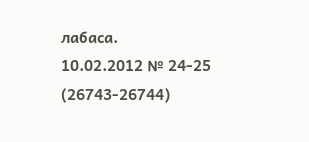лабаса.
10.02.2012 № 24-25 (26743-26744)